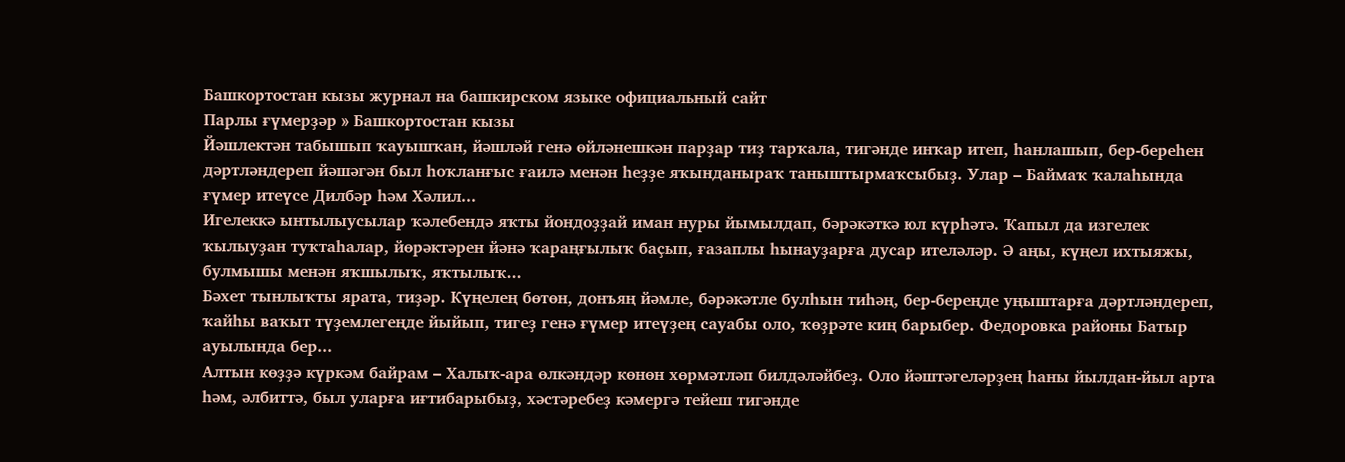Башкортостан кызы журнал на башкирском языке официальный сайт
Парлы ғүмерҙәр » Башкортостан кызы
Йәшлектән табышып ҡауышҡан, йәшләй генә өйләнешкән парҙар тиҙ тарҡала, тигәнде инҡар итеп, һанлашып, бер-береһен дәртләндереп йәшәгән был һоҡланғыс ғаилә менән һеҙҙе яҡынданыраҡ таныштырмаҡсыбыҙ. Улар – Баймаҡ ҡалаһында ғүмер итеүсе Дилбәр һәм Хәлил...
Игелеккә ынтылыусылар ҡәлебендә яҡты йондоҙҙай иман нуры йымылдап, бәрәкәткә юл күрһәтә. Ҡапыл да изгелек ҡылыуҙан туҡтаһалар, йөрәктәрен йәнә ҡараңғылыҡ баҫып, ғазаплы һынауҙарға дусар ителәләр. Ә аңы, күңел ихтыяжы, булмышы менән яҡшылыҡ, яҡтылыҡ...
Бәхет тынлыҡты ярата, тиҙәр. Күңелең бөтөн, донъяң йәмле, бәрәкәтле булһын тиһәң, бер-береңде уңыштарға дәртләндереп, ҡайһы ваҡыт түҙемлегеңде йыйып, тигеҙ генә ғүмер итеүҙең сауабы оло, ҡөҙрәте киң барыбер. Федоровка районы Батыр ауылында бер...
Алтын көҙҙә күркәм байрам – Халыҡ-ара өлкәндәр көнөн хөрмәтләп билдәләйбеҙ. Оло йәштәгеләрҙең һаны йылдан-йыл арта һәм, әлбиттә, был уларға иғтибарыбыҙ, хәстәребеҙ кәмергә тейеш тигәнде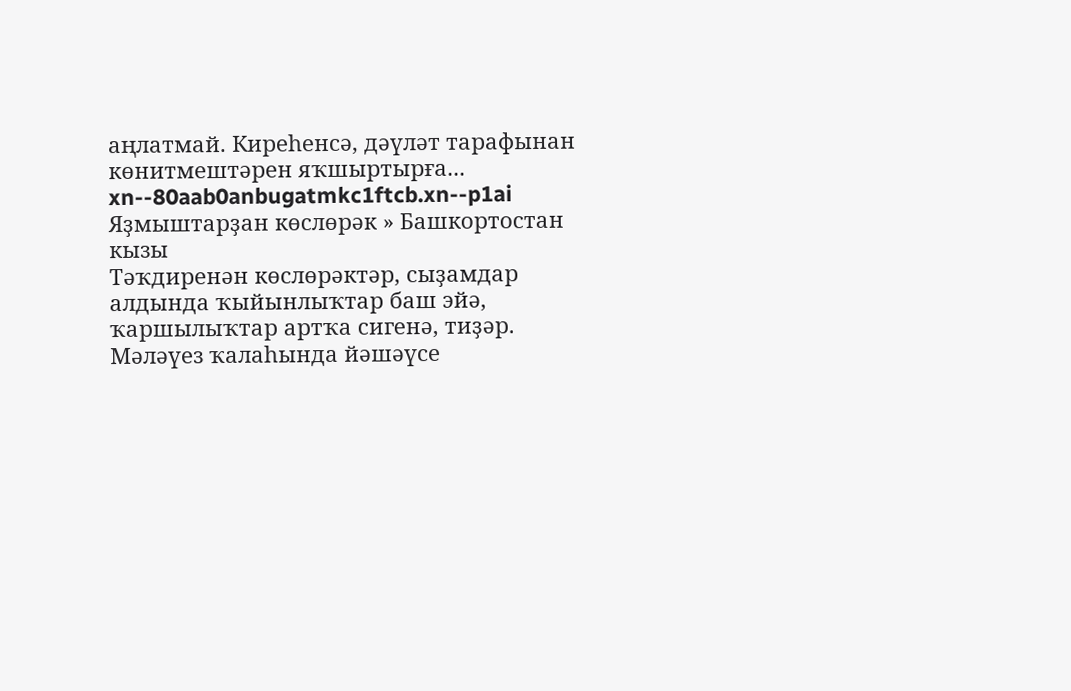аңлатмай. Киреһенсә, дәүләт тарафынан көнитмештәрен яҡшыртырға...
xn--80aab0anbugatmkc1ftcb.xn--p1ai
Яҙмыштарҙан көслөрәк » Башкортостан кызы
Тәҡдиренән көслөрәктәр, сыҙамдар алдында ҡыйынлыҡтар баш эйә, ҡаршылыҡтар артҡа сигенә, тиҙәр. Мәләүез ҡалаһында йәшәүсе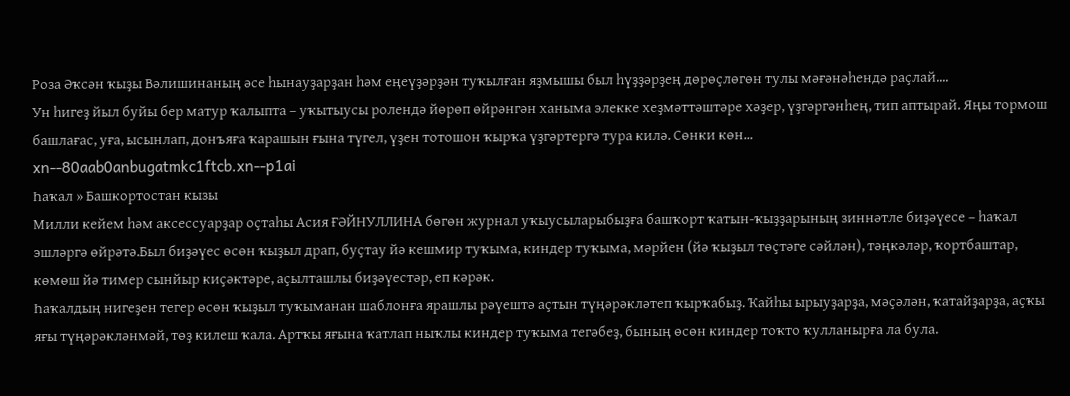Роза Әҡсән ҡыҙы Вәлишинаның әсе һынауҙарҙан һәм еңеүҙәрҙән туҡылған яҙмышы был һүҙҙәрҙең дөрөҫлөгөн тулы мәғәнәһендә раҫлай....
Ун һигеҙ йыл буйы бер матур ҡалыпта – уҡытыусы ролендә йөрөп өйрәнгән ханыма элекке хеҙмәттәштәре хәҙер, үҙгәргәнһең, тип аптырай. Яңы тормош башлағас, уға, ысынлап, донъяға ҡарашын ғына түгел, үҙен тотошон ҡырҡа үҙгәртергә тура килә. Сөнки көн...
xn--80aab0anbugatmkc1ftcb.xn--p1ai
Һаҡал » Башкортостан кызы
Милли кейем һәм аксессуарҙар оҫтаһы Асия ҒӘЙНУЛЛИНА бөгөн журнал уҡыусыларыбыҙға башҡорт ҡатын-ҡыҙҙарының зиннәтле биҙәүесе – һаҡал эшләргә өйрәтә.Был биҙәүес өсөн ҡыҙыл драп, буҫтау йә кешмир туҡыма, киндер туҡыма, мәрйен (йә ҡыҙыл төҫтәге сәйлән), тәңкәләр, ҡортбаштар, көмөш йә тимер сынйыр киҫәктәре, аҫылташлы биҙәүестәр, еп кәрәк.
Һаҡалдың нигеҙен тегер өсөн ҡыҙыл туҡыманан шаблонға ярашлы рәүештә аҫтын түңәрәкләтеп ҡырҡабыҙ. Ҡайһы ырыуҙарҙа, мәҫәлән, ҡатайҙарҙа, аҫҡы яғы түңәрәкләнмәй, төҙ килеш ҡала. Артҡы яғына ҡатлап ныҡлы киндер туҡыма тегәбеҙ, бының өсөн киндер тоҡто ҡулланырға ла була.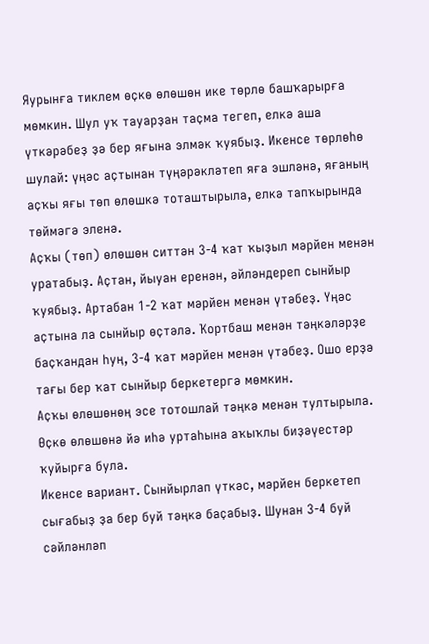Яурынға тиклем өҫкө өлөшөн ике төрлө башҡарырға мөмкин. Шул уҡ тауарҙан таҫма тегеп, елкә аша үткәрәбеҙ ҙә бер яғына элмәк ҡуябыҙ. Икенсе төрлөһө шулай: үңәс аҫтынан түңәрәкләтеп яға эшләнә, яғаның аҫҡы яғы төп өлөшкә тоташтырыла, елкә тапҡырында төймәгә эленә.
Аҫҡы (төп) өлөшөн ситтән 3-4 ҡат ҡыҙыл мәрйен менән уратабыҙ. Аҫтан, йыуан еренән, әйләндереп сынйыр ҡуябыҙ. Артабан 1-2 ҡат мәрйен менән үтәбеҙ. Үңәс аҫтына ла сынйыр өҫтәлә. Ҡортбаш менән тәңкәләрҙе баҫҡандан һуң, 3-4 ҡат мәрйен менән үтәбеҙ. Ошо ерҙә тағы бер ҡат сынйыр беркетергә мөмкин.
Аҫҡы өлөшөнөң эсе тотошлай тәңкә менән тултырыла. Өҫкө өлөшөнә йә иһә уртаһына аҡыҡлы биҙәүестәр ҡуйырға була.
Икенсе вариант. Сынйырлап үткәс, мәрйен беркетеп сығабыҙ ҙа бер буй тәңкә баҫабыҙ. Шунан 3-4 буй сәйләнләп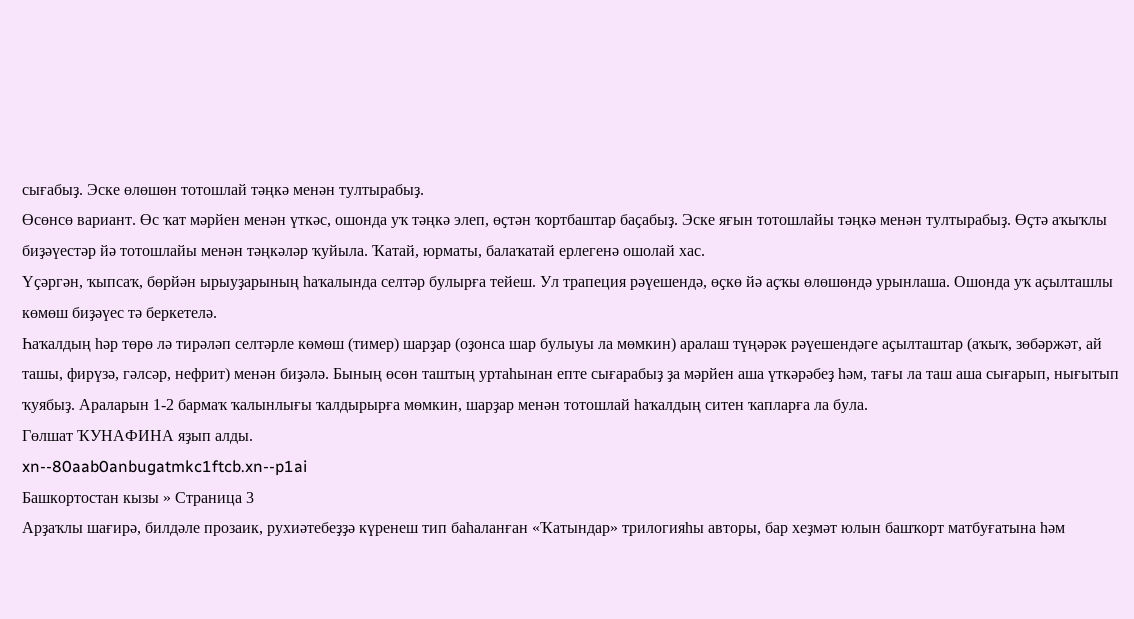сығабыҙ. Эске өлөшөн тотошлай тәңкә менән тултырабыҙ.
Өсөнсө вариант. Өс ҡат мәрйен менән үткәс, ошонда уҡ тәңкә элеп, өҫтән ҡортбаштар баҫабыҙ. Эске яғын тотошлайы тәңкә менән тултырабыҙ. Өҫтә аҡыҡлы биҙәүестәр йә тотошлайы менән тәңкәләр ҡуйыла. Ҡатай, юрматы, балаҡатай ерлегенә ошолай хас.
Үҫәргән, ҡыпсаҡ, бөрйән ырыуҙарының һаҡалында селтәр булырға тейеш. Ул трапеция рәүешендә, өҫкө йә аҫҡы өлөшөндә урынлаша. Ошонда уҡ аҫылташлы көмөш биҙәүес тә беркетелә.
Һаҡалдың һәр төрө лә тирәләп селтәрле көмөш (тимер) шарҙар (оҙонса шар булыуы ла мөмкин) аралаш түңәрәк рәүешендәге аҫылташтар (аҡыҡ, зөбәржәт, ай ташы, фирүзә, гәлсәр, нефрит) менән биҙәлә. Бының өсөн таштың уртаһынан епте сығарабыҙ ҙа мәрйен аша үткәрәбеҙ һәм, тағы ла таш аша сығарып, нығытып ҡуябыҙ. Араларын 1-2 бармаҡ ҡалынлығы ҡалдырырға мөмкин, шарҙар менән тотошлай һаҡалдың ситен ҡапларға ла була.
Гөлшат ҠУНАФИНА яҙып алды.
xn--80aab0anbugatmkc1ftcb.xn--p1ai
Башкортостан кызы » Страница 3
Арҙаҡлы шағирә, билдәле прозаик, рухиәтебеҙҙә күренеш тип баһаланған «Ҡатындар» трилогияһы авторы, бар хеҙмәт юлын башҡорт матбуғатына һәм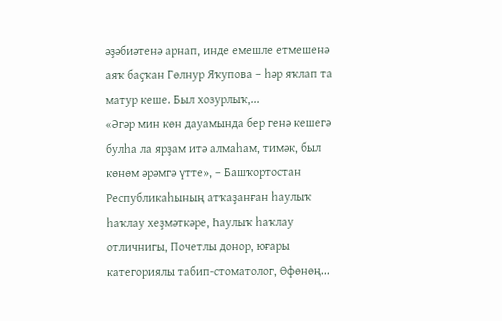әҙәбиәтенә арнап, инде емешле етмешенә аяҡ баҫҡан Гөлнур Яҡупова – һәр яҡлап та матур кеше. Был хозурлыҡ,...
«Әгәр мин көн дауамында бер генә кешегә булһа ла ярҙам итә алмаһам, тимәк, был көнөм әрәмгә үтте», – Башҡортостан Республикаһының атҡаҙанған һаулыҡ һаҡлау хеҙмәткәре, Һаулыҡ һаҡлау отличнигы, Почетлы донор, юғары категориялы табип-стоматолог, Өфөнөң...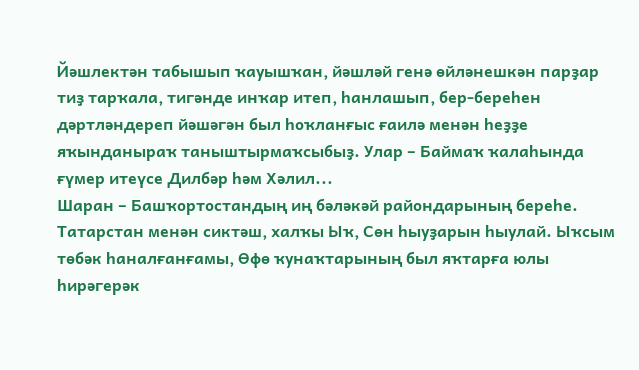Йәшлектән табышып ҡауышҡан, йәшләй генә өйләнешкән парҙар тиҙ тарҡала, тигәнде инҡар итеп, һанлашып, бер-береһен дәртләндереп йәшәгән был һоҡланғыс ғаилә менән һеҙҙе яҡынданыраҡ таныштырмаҡсыбыҙ. Улар – Баймаҡ ҡалаһында ғүмер итеүсе Дилбәр һәм Хәлил...
Шаран – Башҡортостандың иң бәләкәй райондарының береһе. Татарстан менән сиктәш, халҡы Ыҡ, Сөн һыуҙарын һыулай. Ыҡсым төбәк һаналғанғамы, Өфө ҡунаҡтарының был яҡтарға юлы һирәгерәк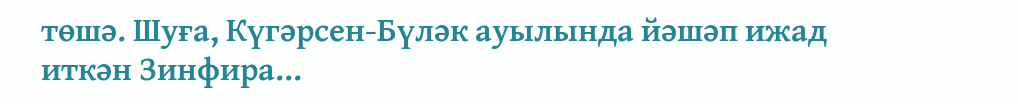төшә. Шуға, Күгәрсен-Бүләк ауылында йәшәп ижад иткән Зинфира...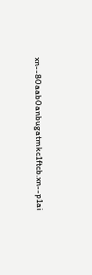xn--80aab0anbugatmkc1ftcb.xn--p1ai